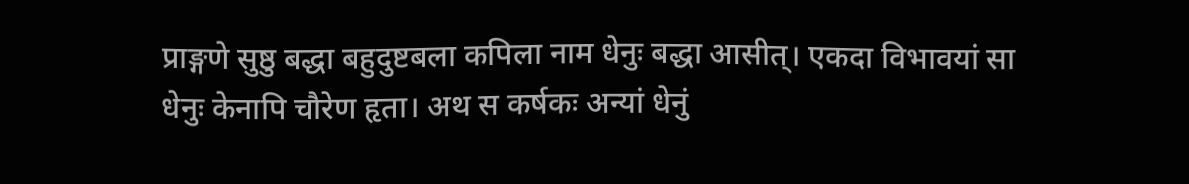प्राङ्गणे सुष्ठु बद्धा बहुदुष्टबला कपिला नाम धेनुः बद्धा आसीत्। एकदा विभावयां सा धेनुः केनापि चौरेण हृता। अथ स कर्षकः अन्यां धेनुं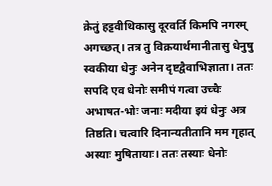क्रेतुं हट्टवीथिकासु दूरवर्ति किमपि नगरम् अगच्छत्। तत्र तु विक्रयार्थमानीतासु धेनुषु स्वकीया धेनुः अनेन दृष्टद्वैवाभिज्ञाता। ततः सपदि एव धेनोः समीपं गत्वा उच्चैः अभाषत-भोः जनाः मदीया इयं धेनुः अत्र तिष्ठति। चत्वारि दिनान्यतीतानि मम गृहात् अस्याः मुषितायाः। ततः तस्याः धेनोः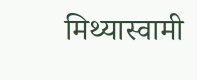मिथ्यास्वामी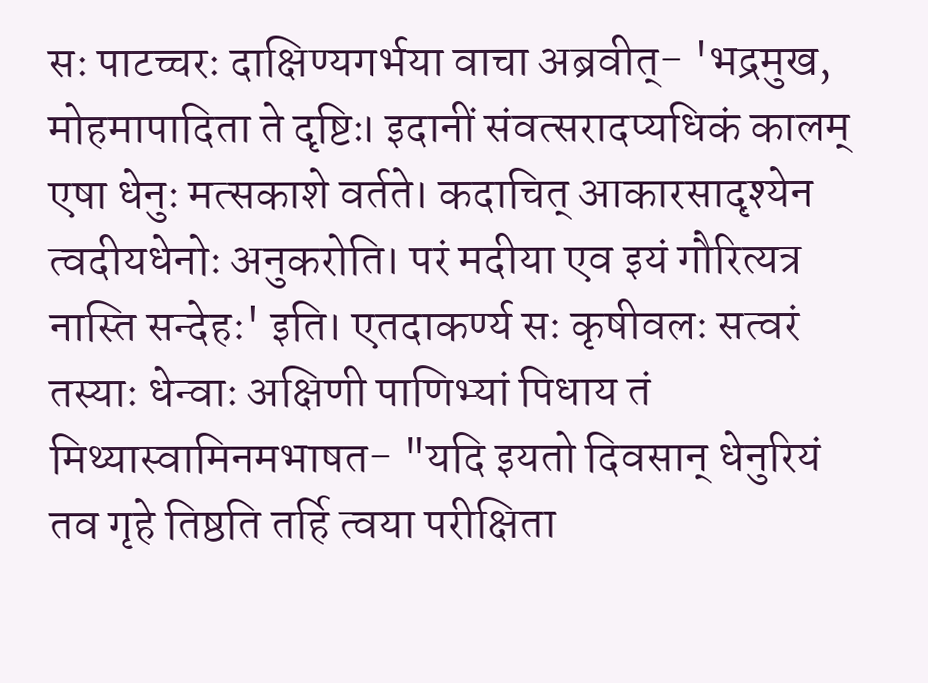सः पाटच्चरः दाक्षिण्यगर्भया वाचा अब्रवीत्- 'भद्रमुख, मोहमापादिता ते दृष्टिः। इदानीं संवत्सरादप्यधिकं कालम् एषा धेनुः मत्सकाशे वर्तते। कदाचित् आकारसादृश्येन त्वदीयधेनोः अनुकरोति। परं मदीया एव इयं गौरित्यत्र नास्ति सन्देहः' इति। एतदाकर्ण्य सः कृषीवलः सत्वरं तस्याः धेन्वाः अक्षिणी पाणिभ्यां पिधाय तं मिथ्यास्वामिनमभाषत- "यदि इयतो दिवसान् धेनुरियं तव गृहे तिष्ठति तर्हि त्वया परीक्षिता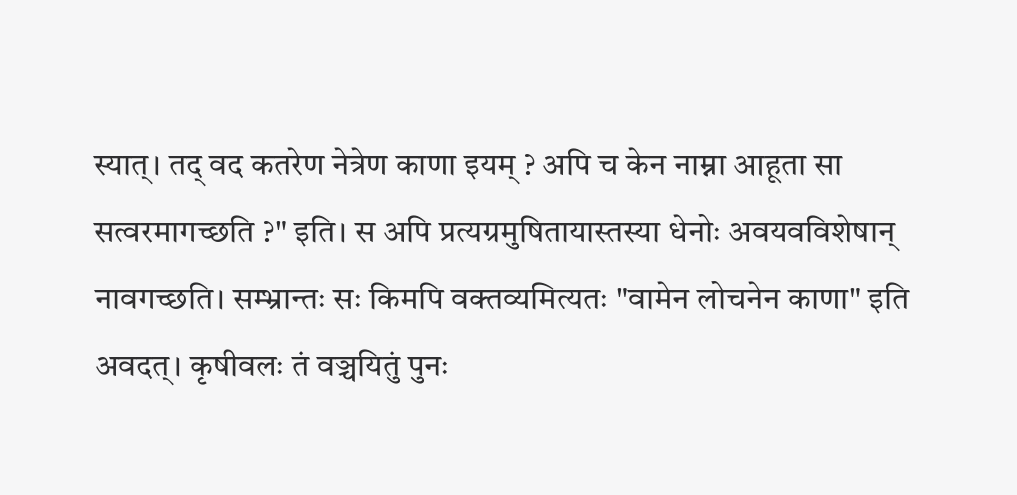स्यात्। तद् वद कतरेण नेत्रेण काणा इयम् ? अपि च केन नाम्ना आहूता सा सत्वरमागच्छति ?" इति। स अपि प्रत्यग्रमुषितायास्तस्या धेनोः अवयवविशेषान् नावगच्छति। सम्भ्रान्तः सः किमपि वक्तव्यमित्यतः "वामेन लोचनेन काणा" इति अवदत्। कृषीवलः तं वञ्चयितुं पुनः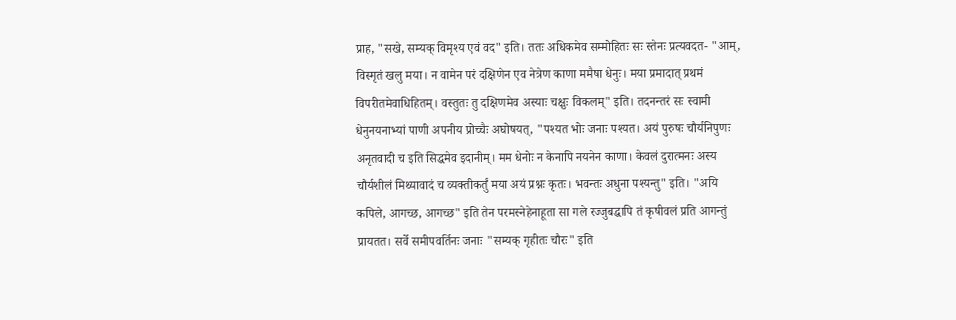प्राह, "सखे, सम्यक् विमृश्य एवं वद" इति। ततः अधिकमेव सम्मोहितः सः स्तेनः प्रत्यवदत- "आम्, विस्मृतं खलु मया। न वामेन परं दक्षिणेन एव नेत्रेण काणा ममैषा धेनुः। मया प्रमादात् प्रथमं विपरीतमेवाधिहितम्। वस्तुतः तु दक्षिणमेव अस्याः चक्षुः विकलम्" इति। तदनन्तरं सः स्वामी धेनुनयनाभ्यां पाणी अपनीय प्रोच्चैः अघोषयत्, "पश्यत भोः जनाः पश्यत। अयं पुरुषः चौर्यनिपुणः अनृतवादी च इति सिद्धमेव इदानीम्। मम धेनोः न केनापि नयनेन काणा। केवलं दुरात्मनः अस्य चौर्यशीलं मिथ्यावादं च व्यक्तीकर्तुं मया अयं प्रश्नः कृतः। भवन्तः अधुना पश्यन्तु" इति। "अयि कपिले, आगच्छ, आगच्छ" इति तेन परमस्नेहेनाहूता सा गले रज्जुबद्धापि तं कृषीवलं प्रति आगन्तुं प्रायतत। सर्वे समीपवर्तिनः जनाः "सम्यक् गृहीतः चौरः" इति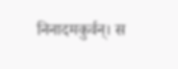निनादमकुर्वन्। स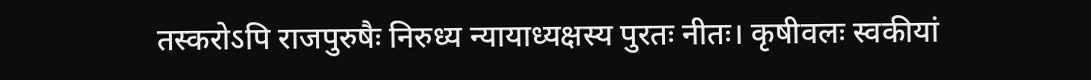तस्करोऽपि राजपुरुषैः निरुध्य न्यायाध्यक्षस्य पुरतः नीतः। कृषीवलः स्वकीयां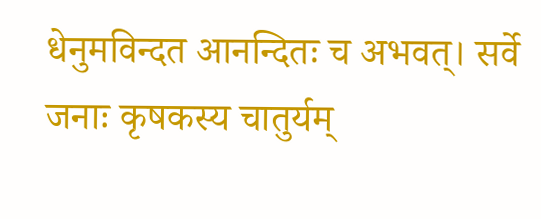धेनुमविन्दत आनन्दितः च अभवत्। सर्वे जनाः कृषकस्य चातुर्यम्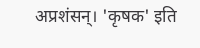अप्रशंसन्। 'कृषक' इति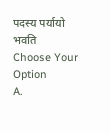पदस्य पर्यायो भवति
Choose Your Option
A.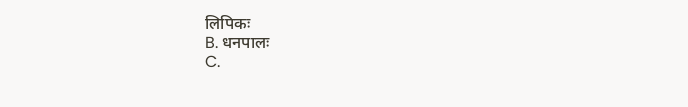लिपिकः
B. धनपालः
C.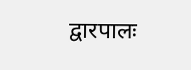द्वारपालः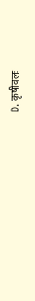D. कृषीवलः